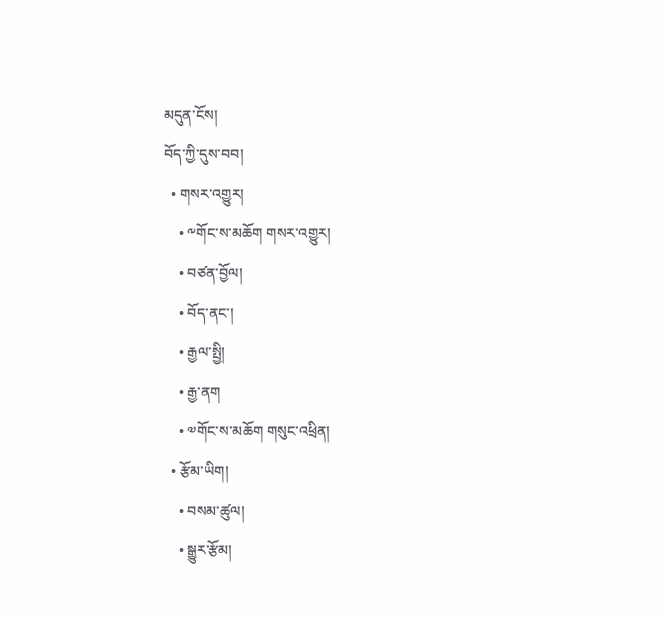མདུན་ངོས།
བོད་ཀྱི་དུས་བབ།
  • གསར་འགྱུར།
    • ༸གོང་ས་མཆོག གསར་འགྱུར།
    • བཙན་བྱོལ།
    • བོད་ནང་།
    • རྒྱལ་སྤྱི།
    • རྒྱ་ནག
    • ༧གོང་ས་མཆོག གསུང་འཕྲིན།
  • རྩོམ་ཡིག།
    • བསམ་ཚུལ།
    • སྒྱུར་རྩོམ།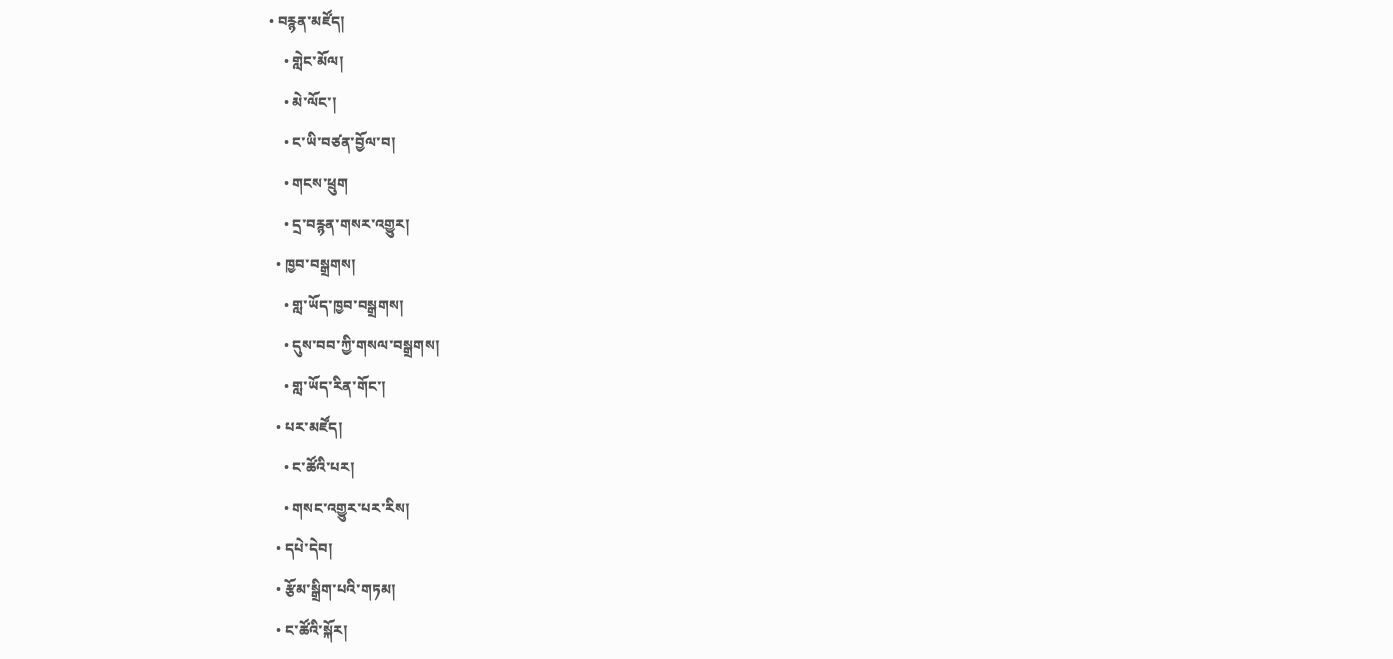• བརྙན་མཛོད།
    • གླེང་མོལ།
    • མེ་ལོང་།
    • ང་ཡི་བཙན་བྱོལ་བ།
    • གངས་ཕྲུག
    • དྲ་བརྙན་གསར་འགྱུར།
  • ཁྱབ་བསྒྲགས།
    • གླ་ཡོད་ཁྱབ་བསྒྲགས།
    • དུས་བབ་ཀྱི་གསལ་བསྒྲགས།
    • གླ་ཡོད་རིན་གོང་།
  • པར་མཛོད།
    • ང་ཚོའི་པར།
    • གསང་འགྱུར་པར་རིས།
  • དཔེ་དེབ།
  • རྩོམ་སྒྲིག་པའི་གཏམ།
  • ང་ཚོའི་སྐོར།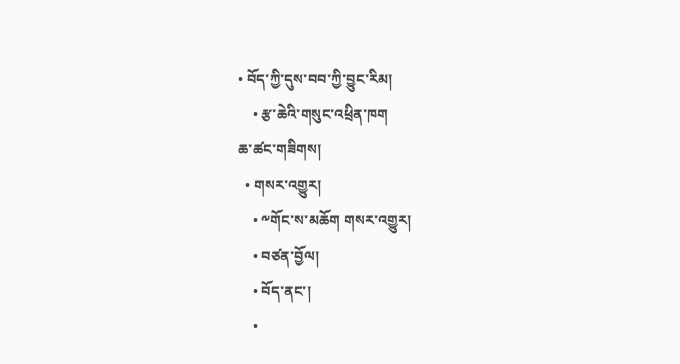• བོད་ཀྱི་དུས་བབ་ཀྱི་བྱུང་རིམ།
    • རྩ་ཆེའི་གསུང་འཕྲིན་ཁག
ཆ་ཚང་གཟིགས།
  • གསར་འགྱུར།
    • ༸གོང་ས་མཆོག གསར་འགྱུར།
    • བཙན་བྱོལ།
    • བོད་ནང་།
    •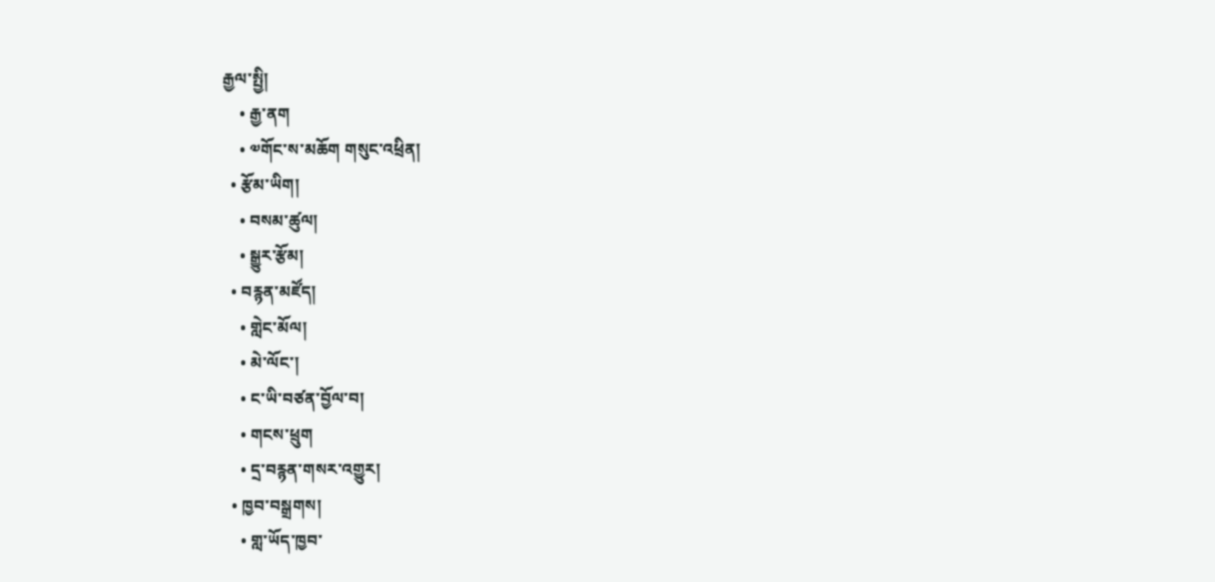རྒྱལ་སྤྱི།
    • རྒྱ་ནག
    • ༧གོང་ས་མཆོག གསུང་འཕྲིན།
  • རྩོམ་ཡིག།
    • བསམ་ཚུལ།
    • སྒྱུར་རྩོམ།
  • བརྙན་མཛོད།
    • གླེང་མོལ།
    • མེ་ལོང་།
    • ང་ཡི་བཙན་བྱོལ་བ།
    • གངས་ཕྲུག
    • དྲ་བརྙན་གསར་འགྱུར།
  • ཁྱབ་བསྒྲགས།
    • གླ་ཡོད་ཁྱབ་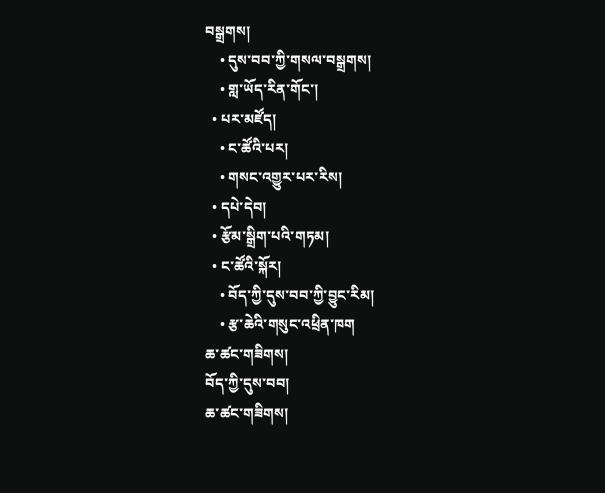བསྒྲགས།
    • དུས་བབ་ཀྱི་གསལ་བསྒྲགས།
    • གླ་ཡོད་རིན་གོང་།
  • པར་མཛོད།
    • ང་ཚོའི་པར།
    • གསང་འགྱུར་པར་རིས།
  • དཔེ་དེབ།
  • རྩོམ་སྒྲིག་པའི་གཏམ།
  • ང་ཚོའི་སྐོར།
    • བོད་ཀྱི་དུས་བབ་ཀྱི་བྱུང་རིམ།
    • རྩ་ཆེའི་གསུང་འཕྲིན་ཁག
ཆ་ཚང་གཟིགས།
བོད་ཀྱི་དུས་བབ།
ཆ་ཚང་གཟིགས།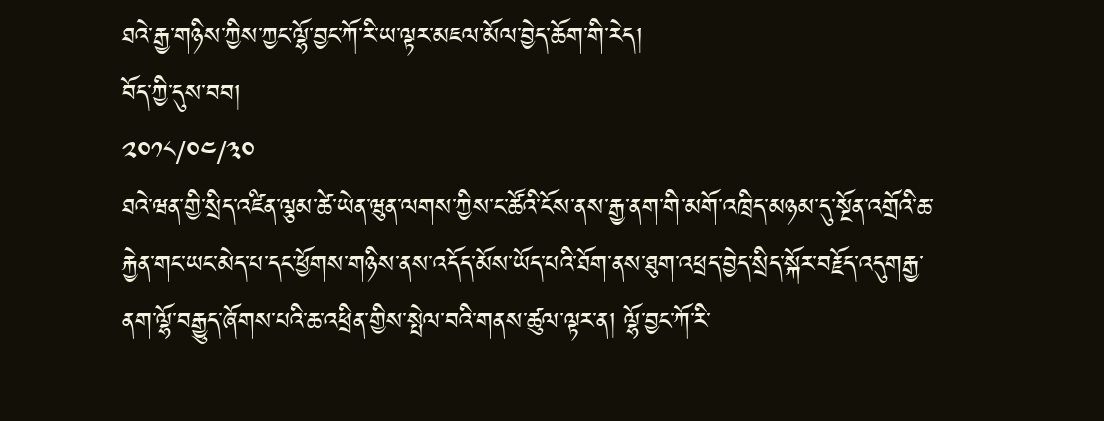ཐའེ་རྒྱ་གཉིས་ཀྱིས་ཀྱང་ལྷོ་བྱང་ཀོ་རི་ཡ་ལྟར་མཇལ་མོལ་བྱེད་ཆོག་གི་རེད།
བོད་ཀྱི་དུས་བབ།
༢༠༡༨/༠༤/༣༠
ཐའེ་ཝན་གྱི་སྲིད་འཛིན་ལྕམ་ཚེ་ཡེན་ཝུན་ལགས་ཀྱིས་ང་ཚོའི་ངོས་ནས་རྒྱ་ནག་གི་མགོ་འཁྲིད་མཉམ་དུ་སྔོན་འགྲོའི་ཆ་རྐྱེན་གང་ཡང་མེད་པ་དང་ཕྱོགས་གཉིས་ནས་འདོད་མོས་ཡོད་པའི་ཐོག་ནས་ཐུག་འཕྲད་བྱེད་སྲིད་སྐོར་བརྗོད་འདུགརྒྱ་ནག་ལྷོ་བརྒྱུད་ཞོགས་པའི་ཆ་འཕྲིན་གྱིས་སྤེལ་བའི་གནས་ཚུལ་ལྟར་ན། ལྷོ་བྱང་ཀོ་རི་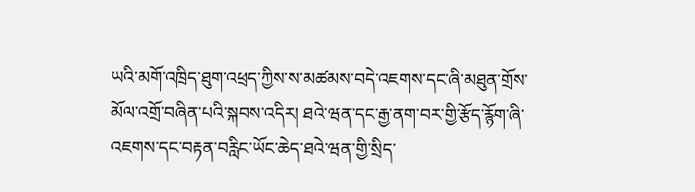ཡའི་མགོ་འཁྲིད་ཐུག་འཕྲད་ཀྱིས་ས་མཚམས་བདེ་འཇགས་དང་ཞི་མཐུན་གྲོས་མོལ་འགྲོ་བཞིན་པའི་སྐབས་འདིར། ཐའེ་ཝན་དང་རྒྱ་ནག་བར་གྱི་རྩོད་རྙོག་ཞི་འཇགས་དང་བརྟན་བརླིང་ཡོང་ཆེད་ཐའེ་ཝན་གྱི་སྲིད་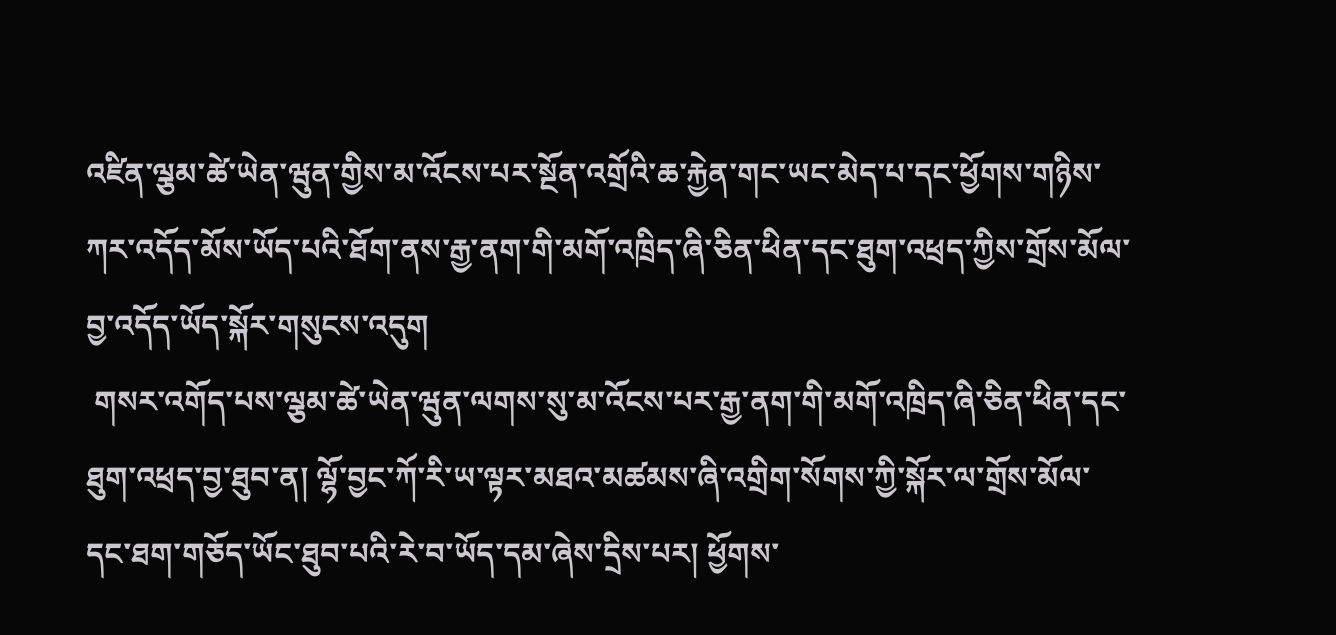འཛིན་ལྕམ་ཚེ་ཡེན་ཝུན་གྱིས་མ་འོངས་པར་སྔོན་འགྲོའི་ཆ་རྐྱེན་གང་ཡང་མེད་པ་དང་ཕྱོགས་གཉིས་ཀར་འདོད་མོས་ཡོད་པའི་ཐོག་ནས་རྒྱ་ནག་གི་མགོ་འཁྲིད་ཞི་ཅིན་ཕིན་དང་ཐུག་འཕྲད་ཀྱིས་གྲོས་མོལ་བྱ་འདོད་ཡོད་སྐོར་གསུངས་འདུག
 གསར་འགོད་པས་ལྕམ་ཚེ་ཡེན་ཝུན་ལགས་སུ་མ་འོངས་པར་རྒྱ་ནག་གི་མགོ་འཁྲིད་ཞི་ཅིན་ཕིན་དང་ཐུག་འཕྲད་བྱ་ཐུབ་ན། ལྷོ་བྱང་ཀོ་རི་ཡ་ལྟར་མཐའ་མཚམས་ཞི་འགྲིག་སོགས་ཀྱི་སྐོར་ལ་གྲོས་མོལ་དང་ཐག་གཅོད་ཡོང་ཐུབ་པའི་རེ་བ་ཡོད་དམ་ཞེས་དྲིས་པར། ཕྱོགས་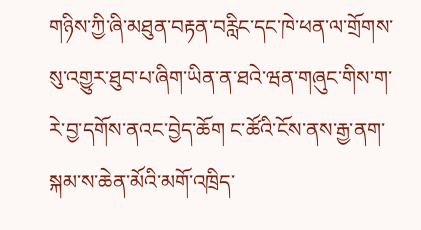གཉིས་ཀྱི་ཞི་མཐུན་བརྟན་བརླིང་དང་ཁེ་ཕན་ལ་གྲོགས་སུ་འགྱུར་ཐུབ་པ་ཞིག་ཡིན་ན་ཐའེ་ཝན་གཞུང་གིས་ག་རེ་བྱ་དགོས་ནའང་བྱེད་ཆོག ང་ཚོའི་ངོས་ནས་རྒྱ་ནག་སྐམ་ས་ཆེན་མོའི་མགོ་འཁྲིད་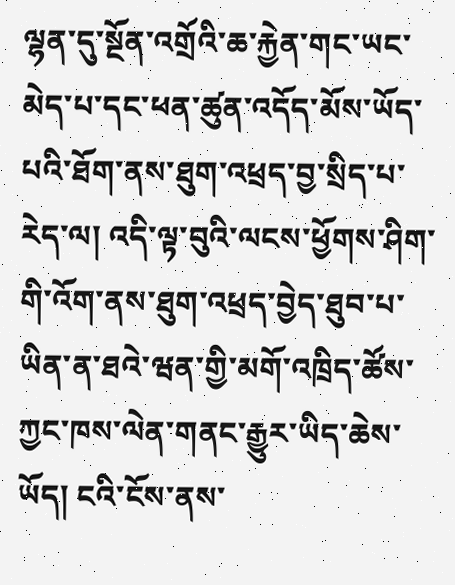ལྷན་དུ་སྔོན་འགྲོའི་ཆ་རྐྱེན་གང་ཡང་མེད་པ་དང་ཕན་ཚུན་འདོད་མོས་ཡོད་པའི་ཐོག་ནས་ཐུག་འཕྲད་བྱ་སྲིད་པ་རེད་ལ། འདི་ལྟ་བུའི་ལངས་ཕྱོགས་ཤིག་གི་འོག་ནས་ཐུག་འཕྲད་བྱེད་ཐུབ་པ་ཡིན་ན་ཐའེ་ཝན་གྱི་མགོ་འཁྲིད་ཚོས་ཀྱང་ཁས་ལེན་གནང་རྒྱུར་ཡིད་ཆེས་ཡོད། ངའི་ངོས་ནས་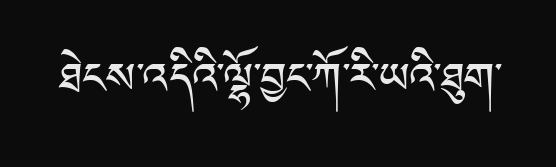ཐེངས་འདིའི་ལྷོ་བྱང་ཀོ་རི་ཡའི་ཐུག་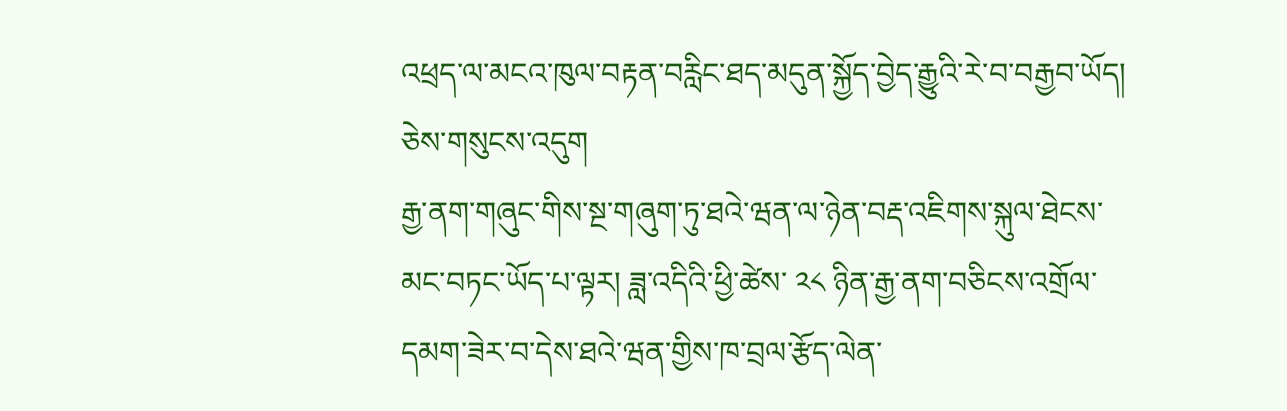འཕྲད་ལ་མངའ་ཁུལ་བརྟན་བརླིང་ཐད་མདུན་སྐྱོད་བྱེད་རྒྱུའི་རེ་བ་བརྒྱབ་ཡོད། ཅེས་གསུངས་འདུག
རྒྱ་ནག་གཞུང་གིས་སྔ་གཞུག་ཏུ་ཐའེ་ཝན་ལ་ཉེན་བརྡ་འཇིགས་སྐུལ་ཐེངས་མང་བཏང་ཡོད་པ་ལྟར། ཟླ་འདིའི་ཕྱི་ཚེས་ ༢༨ ཉིན་རྒྱ་ནག་བཅིངས་འགྲོལ་དམག་ཟེར་བ་དེས་ཐའེ་ཝན་གྱིས་ཁ་བྲལ་རྩོད་ལེན་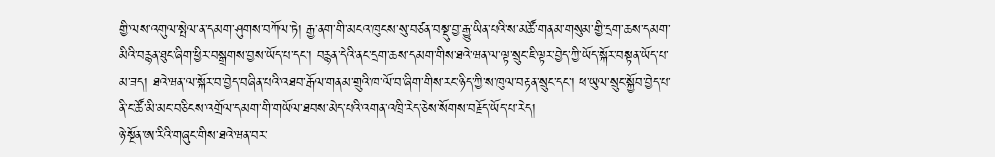གྱི་ལས་འགུལ་སྤེལ་ན་དམག་ཤུགས་བཀོལ་ཏེ། རྒྱ་ནག་གི་མངའ་ཁུངས་སུ་བཙན་བསྡུ་བྱ་རྒྱུ་ཡིན་པའི་ས་མཚོ་གནམ་གསུམ་གྱི་དྲག་ཆས་དམག་མིའི་བརྙན་ཐུང་ཞིག་ཕྱིར་བསྒྲགས་བྱས་ཡོད་པ་དང་། བརྙན་དེའི་ནང་དྲག་ཆས་དམག་གིས་ཐའེ་ཝན་ལ་ལྟ་སྲུང་ཇི་ལྟར་བྱེད་ཀྱི་ཡོད་སྐོར་བསྟན་ཡོད་པ་མ་ཟད། ཐའེ་ཝན་ལ་སྐོར་བ་བྱེད་བཞིན་པའི་འཐབ་རྒོལ་གནམ་གྲུའི་ཁ་ལོ་བ་ཞིག་གིས་རང་ཉིད་ཀྱི་ས་ཁུལ་བརྟན་སྲུང་དང་། ཕ་ཡུལ་སྲུང་སྐྱོབ་བྱེད་པ་ནི་ང་ཚོ་མི་མང་བཅིངས་འགྲོལ་དམག་གི་གཡོལ་ཐབས་མེད་པའི་འགན་འཁྲི་རེད་ཅེས་སོགས་བརྗོད་ཡོད་པ་རེད།
ཉེ་སྔོན་ཨ་རིའི་གཞུང་གིས་ཐའེ་ཝན་བར་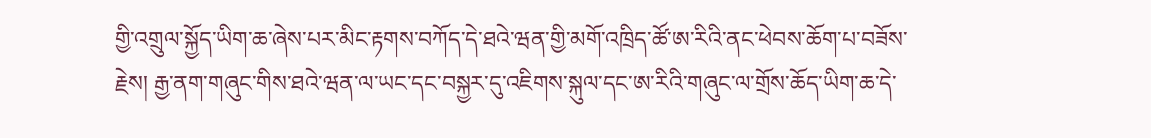གྱི་འགྲུལ་སྐྱོད་ཡིག་ཆ་ཞེས་པར་མིང་རྟགས་བཀོད་དེ་ཐའེ་ཝན་གྱི་མགོ་འཁྲིད་ཚོ་ཨ་རིའི་ནང་ཕེབས་ཆོག་པ་བཟོས་རྗེས། རྒྱ་ནག་གཞུང་གིས་ཐའེ་ཝན་ལ་ཡང་དང་བསྐྱར་དུ་འཇིགས་སྐུལ་དང་ཨ་རིའི་གཞུང་ལ་གྲོས་ཆོད་ཡིག་ཆ་དེ་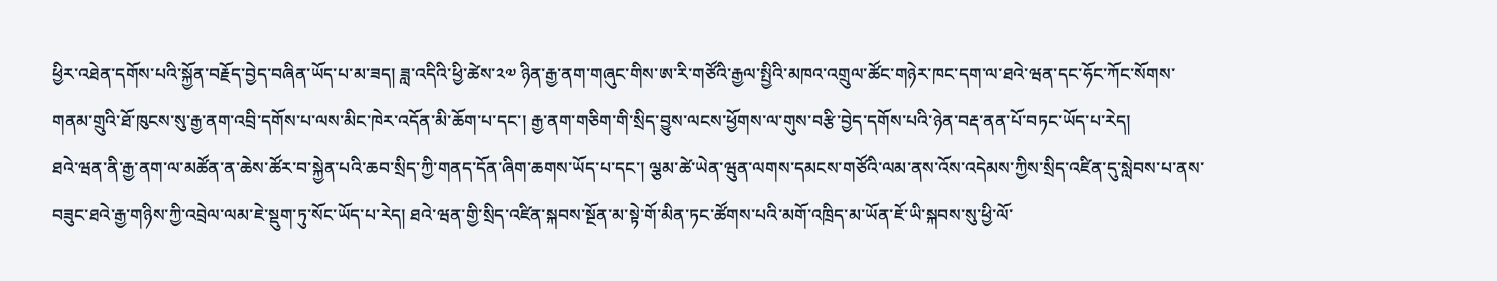ཕྱིར་འཐེན་དགོས་པའི་སྐྱོན་བརྗོད་བྱེད་བཞིན་ཡོད་པ་མ་ཟད། ཟླ་འདིའི་ཕྱི་ཚེས་༢༧ ཉིན་རྒྱ་ནག་གཞུང་གིས་ཨ་རི་གཙོའི་རྒྱལ་སྤྱིའི་མཁའ་འགྲུལ་ཚོང་གཉེར་ཁང་དག་ལ་ཐའེ་ཝན་དང་ཧོང་ཀོང་སོགས་གནམ་གྲུའི་ཐོ་ཁུངས་སུ་རྒྱ་ནག་འབྲི་དགོས་པ་ལས་མིང་ཁེར་འདོན་མི་ཆོག་པ་དང་། རྒྱ་ནག་གཅིག་གི་སྲིད་བྱུས་ལངས་ཕྱོགས་ལ་གུས་བརྩི་བྱེད་དགོས་པའི་ཉེན་བརྡ་ནན་པོ་བཏང་ཡོད་པ་རེད།
ཐའེ་ཝན་ནི་རྒྱ་ནག་ལ་མཚོན་ན་ཆེས་ཚོར་བ་སྐྱེན་པའི་ཆབ་སྲིད་ཀྱི་གནད་དོན་ཞིག་ཆགས་ཡོད་པ་དང་། ལྕམ་ཚེ་ཡེན་ཝུན་ལགས་དམངས་གཙོའི་ལམ་ནས་འོས་འདེམས་ཀྱིས་སྲིད་འཛིན་དུ་སླེབས་པ་ནས་བཟུང་ཐའེ་རྒྱ་གཉིས་ཀྱི་འབྲེལ་ལམ་ཇེ་སྡུག་ཏུ་སོང་ཡོད་པ་རེད། ཐའེ་ཝན་གྱི་སྲིད་འཛིན་སྐབས་སྔོན་མ་སྟེ་གོ་མིན་ཏང་ཚོགས་པའི་མགོ་འཁྲིད་མ་ཡོན་ཇོ་ཡི་སྐབས་སུ་ཕྱི་ལོ་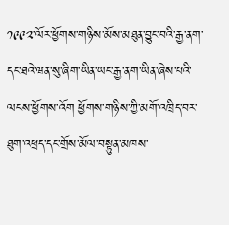༡༩༩༢་ལོར་ཕྱོགས་གཉིས་མོས་མཐུན་བྱུང་བའི་རྒྱ་ནག་དང་ཐའེ་ཝན་སུ་ཞིག་ཡིན་ཡང་རྒྱ་ནག་ཡིན་ཞེས་པའི་ལངས་ཕྱོགས་འོག ཕྱོགས་གཉིས་ཀྱི་མགོ་འཁྲིད་བར་ཐུག་འཕྲད་དང་གྲོས་མོལ་བསྟུན་མཁས་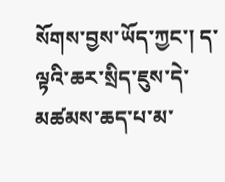སོགས་བྱས་ཡོད་ཀྱང་། ད་ལྟའི་ཆར་སྲིད་ཇུས་དེ་མཚམས་ཆད་པ་མ་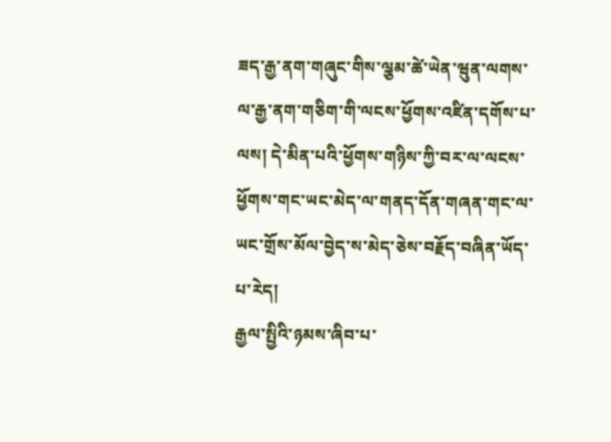ཟད་རྒྱ་ནག་གཞུང་གིས་ལྕམ་ཚེ་ཡེན་ཝུན་ལགས་ལ་རྒྱ་ནག་གཅིག་གི་ལངས་ཕྱོགས་འཛིན་དགོས་པ་ལས། དེ་མིན་པའི་ཕྱོགས་གཉིས་ཀྱི་བར་ལ་ལངས་ཕྱོགས་གང་ཡང་མེད་ལ་གནད་དོན་གཞན་གང་ལ་ཡང་གྲོས་མོལ་བྱེད་ས་མེད་ཅེས་བརྗོད་བཞིན་ཡོད་པ་རེད།
རྒྱལ་སྤྱིའི་ཉམས་ཞིབ་པ་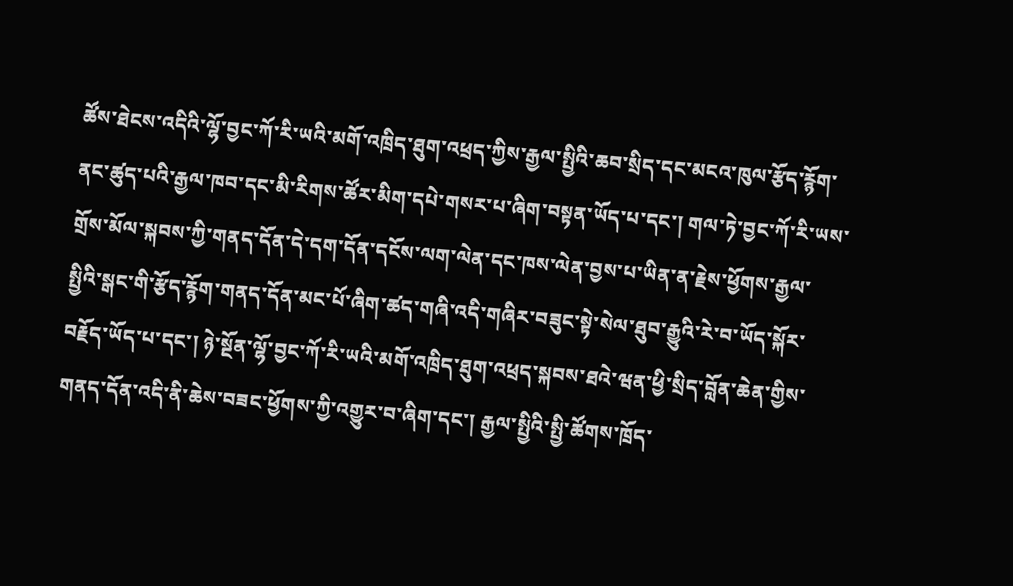ཚོས་ཐེངས་འདིའི་ལྷོ་བྱང་ཀོ་རི་ཡའི་མགོ་འཁྲིད་ཐུག་འཕྲད་ཀྱིས་རྒྱལ་སྤྱིའི་ཆབ་སྲིད་དང་མངའ་ཁུལ་རྩོད་རྙོག་ནང་ཚུད་པའི་རྒྱལ་ཁབ་དང་མི་རིགས་ཚོར་མིག་དཔེ་གསར་པ་ཞིག་བསྟན་ཡོད་པ་དང་། གལ་ཏེ་བྱང་ཀོ་རི་ཡས་གྲོས་མོལ་སྐབས་ཀྱི་གནད་དོན་དེ་དག་དོན་དངོས་ལག་ལེན་དང་ཁས་ལེན་བྱས་པ་ཡིན་ན་རྗེས་ཕྱོགས་རྒྱལ་སྤྱིའི་སྒང་གི་རྩོད་རྙོག་གནད་དོན་མང་པོ་ཞིག་ཚད་གཞི་འདི་གཞིར་བཟུང་སྟེ་སེལ་ཐུབ་རྒྱུའི་རེ་བ་ཡོད་སྐོར་བརྗོད་ཡོད་པ་དང་། ཉེ་སྔོན་ལྷོ་བྱང་ཀོ་རི་ཡའི་མགོ་འཁྲིད་ཐུག་འཕྲད་སྐབས་ཐའེ་ཝན་ཕྱི་སྲིད་བློན་ཆེན་གྱིས་གནད་དོན་འདི་ནི་ཆེས་བཟང་ཕྱོགས་ཀྱི་འགྱུར་བ་ཞིག་དང་། རྒྱལ་སྤྱིའི་སྤྱི་ཚོགས་ཁྲོད་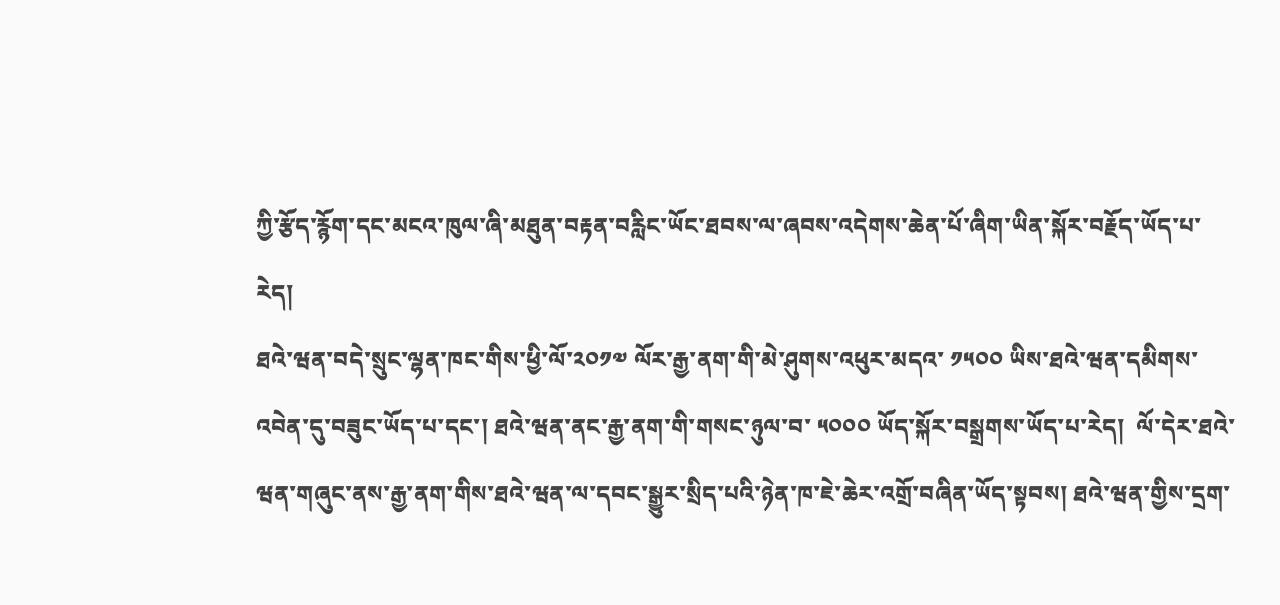ཀྱི་རྩོད་རྙོག་དང་མངའ་ཁུལ་ཞི་མཐུན་བརྟན་བརླིང་ཡོང་ཐབས་ལ་ཞབས་འདེགས་ཆེན་པོ་ཞིག་ཡིན་སྐོར་བརྗོད་ཡོད་པ་རེད།
ཐའེ་ཝན་བདེ་སྲུང་ལྷན་ཁང་གིས་ཕྱི་ལོ་༢༠༡༧ ལོར་རྒྱ་ནག་གི་མེ་ཤུགས་འཕུར་མདའ་ ༡༥༠༠ ཡིས་ཐའེ་ཝན་དམིགས་འབེན་དུ་བཟུང་ཡོད་པ་དང་། ཐའེ་ཝན་ནང་རྒྱ་ནག་གི་གསང་ཉུལ་བ་ ༥༠༠༠ ཡོད་སྐོར་བསྒྲགས་ཡོད་པ་རེད།  ལོ་དེར་ཐའེ་ཝན་གཞུང་ནས་རྒྱ་ནག་གིས་ཐའེ་ཝན་ལ་དབང་སྒྱུར་སྲིད་པའི་ཉེན་ཁ་ཇེ་ཆེར་འགྲོ་བཞིན་ཡོད་སྟབས། ཐའེ་ཝན་གྱིས་དྲག་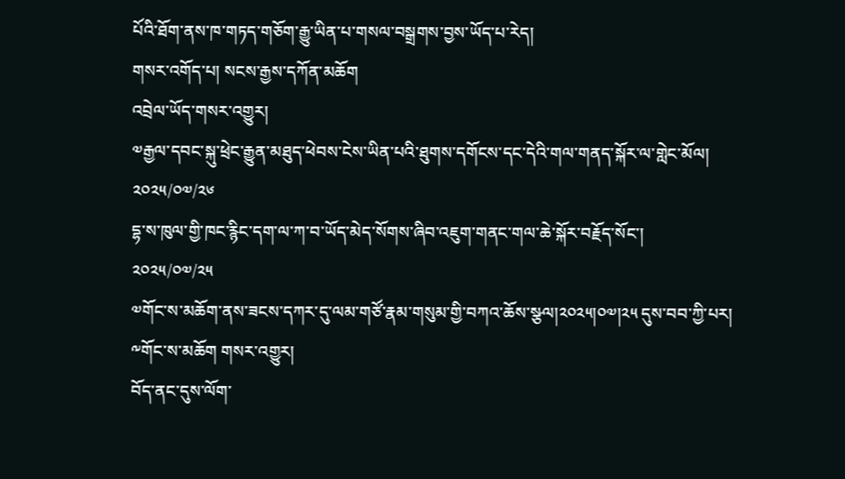པོའི་ཐོག་ནས་ཁ་གཏད་གཅོག་རྒྱུ་ཡིན་པ་གསལ་བསྒྲགས་བྱས་ཡོད་པ་རེད།
གསར་འགོད་པ། སངས་རྒྱས་དཀོན་མཆོག
འབྲེལ་ཡོད་གསར་འགྱུར།
༧རྒྱལ་དབང་སྐུ་ཕྲེང་རྒྱུན་མཐུད་ཕེབས་ངེས་ཡིན་པའི་ཐུགས་དགོངས་དང་དེའི་གལ་གནད་སྐོར་ལ་གླེང་མོལ།
༢༠༢༥/༠༧/༢༦
དྷ་ས་ཁུལ་གྱི་ཁང་རྙིང་དག་ལ་ཀ་བ་ཡོད་མེད་སོགས་ཞིབ་འཇུག་གནང་གལ་ཆེ་སྐོར་བརྗོད་སོང་།
༢༠༢༥/༠༧/༢༥
༧གོང་ས་མཆོག་ནས་ཟངས་དཀར་དུ་ལམ་གཙོ་རྣམ་གསུམ་གྱི་བཀའ་ཆོས་སྩལ།༢༠༢༥།༠༧།༢༥ དུས་བབ་ཀྱི་པར།
༸གོང་ས་མཆོག གསར་འགྱུར།
བོད་ནང་དུས་ལོག་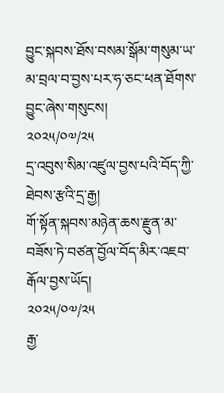བྱུང་སྐབས་ཐོས་བསམ་སྒོམ་གསུམ་ཡ་མ་བྲལ་བ་བྱས་པར་ཧ་ཅང་ཕན་ཐོགས་བྱུང་ཞེས་གསུངས།
༢༠༢༥/༠༧/༢༥
དྲ་འབུས་སིམ་འཛུལ་བྱས་པའི་བོད་ཀྱི་ཐེབས་རྩའི་དྲ་རྒྱ།
གོ་སྟོན་སྐབས་མཉེན་ཆས་རྫུན་མ་བཟོས་ཏེ་བཙན་བྱོལ་བོད་མིར་འཇབ་རྒོལ་བྱས་ཡོད།
༢༠༢༥/༠༧/༢༥
རྒྱ་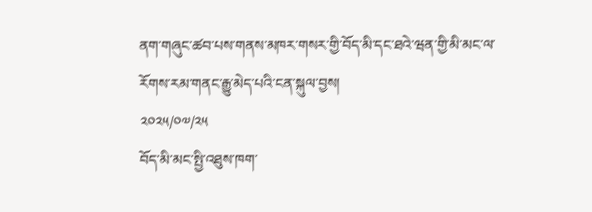ནག་གཞུང་ཚབ་པས་གནས་མཁར་གསར་གྱི་བོད་མི་དང་ཐའེ་ཝན་གྱི་མི་མང་ལ་རོགས་རམ་གནང་རྒྱུ་མེད་པའི་ངན་སྐུལ་བྱས།
༢༠༢༥/༠༧/༢༥
བོད་མི་མང་སྤྱི་འཐུས་ཁག་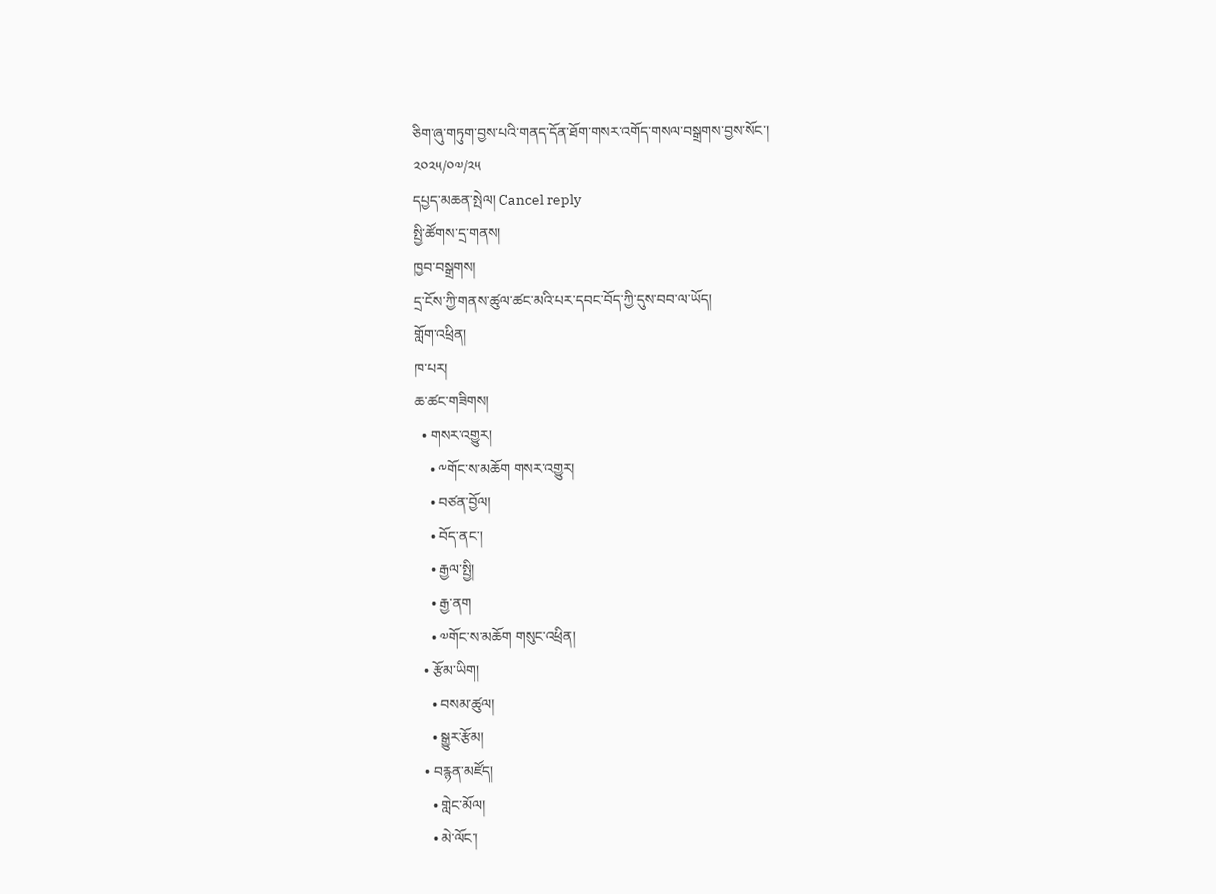ཅིག་ཞུ་གཏུག་བྱས་པའི་གནད་དོན་ཐོག་གསར་འགོད་གསལ་བསྒྲགས་བྱས་སོང་།
༢༠༢༥/༠༧/༢༥
དཔྱད་མཆན་སྤེལ། Cancel reply
སྤྱི་ཚོགས་དྲ་གནས།
ཁྱབ་བསྒྲགས།
དྲ་ངོས་ཀྱི་གནས་ཚུལ་ཚང་མའི་པར་དབང་བོད་ཀྱི་དུས་བབ་ལ་ཡོད།
གློག་འཕྲིན།
ཁ་པར།
ཆ་ཚང་གཟིགས།
  • གསར་འགྱུར།
    • ༸གོང་ས་མཆོག གསར་འགྱུར།
    • བཙན་བྱོལ།
    • བོད་ནང་།
    • རྒྱལ་སྤྱི།
    • རྒྱ་ནག
    • ༧གོང་ས་མཆོག གསུང་འཕྲིན།
  • རྩོམ་ཡིག།
    • བསམ་ཚུལ།
    • སྒྱུར་རྩོམ།
  • བརྙན་མཛོད།
    • གླེང་མོལ།
    • མེ་ལོང་།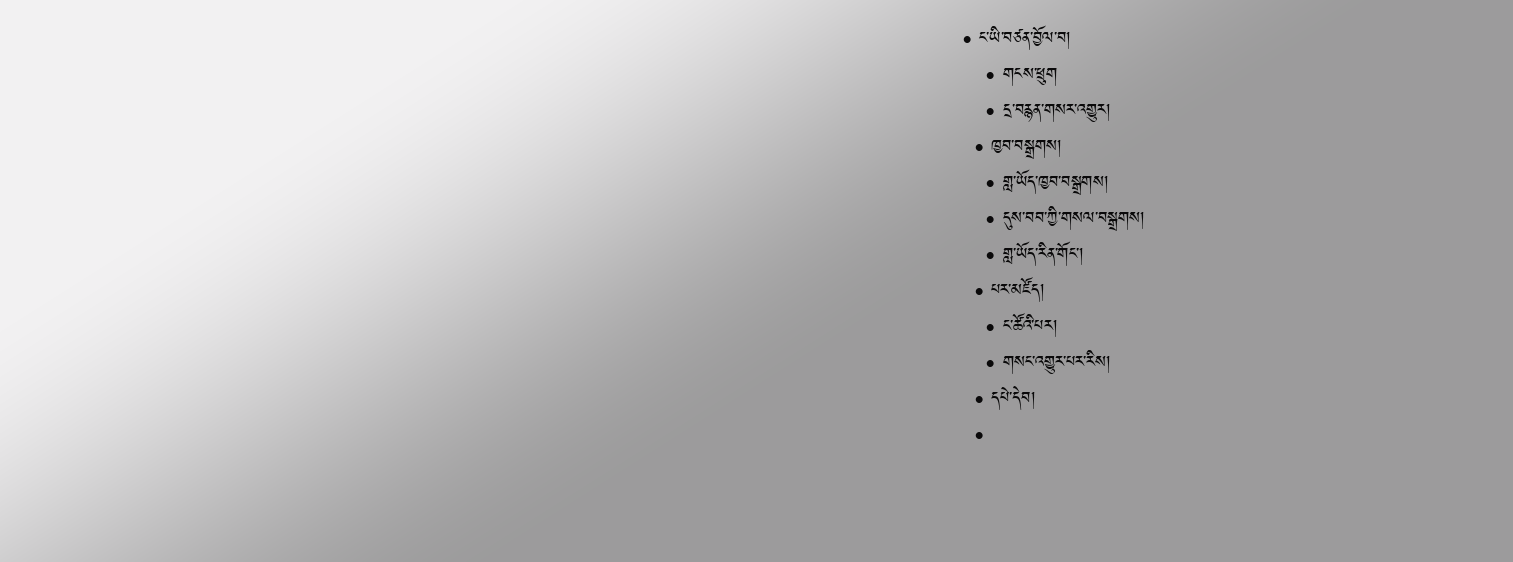• ང་ཡི་བཙན་བྱོལ་བ།
    • གངས་ཕྲུག
    • དྲ་བརྙན་གསར་འགྱུར།
  • ཁྱབ་བསྒྲགས།
    • གླ་ཡོད་ཁྱབ་བསྒྲགས།
    • དུས་བབ་ཀྱི་གསལ་བསྒྲགས།
    • གླ་ཡོད་རིན་གོང་།
  • པར་མཛོད།
    • ང་ཚོའི་པར།
    • གསང་འགྱུར་པར་རིས།
  • དཔེ་དེབ།
  •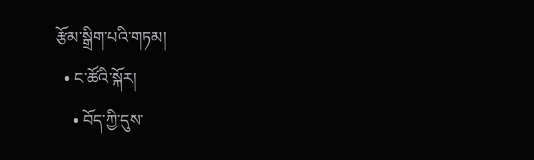རྩོམ་སྒྲིག་པའི་གཏམ།
  • ང་ཚོའི་སྐོར།
    • བོད་ཀྱི་དུས་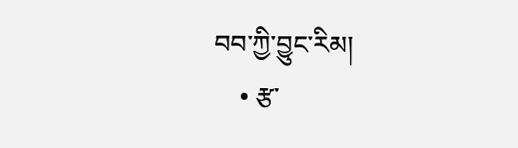བབ་ཀྱི་བྱུང་རིམ།
    • རྩ་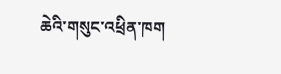ཆེའི་གསུང་འཕྲིན་ཁག